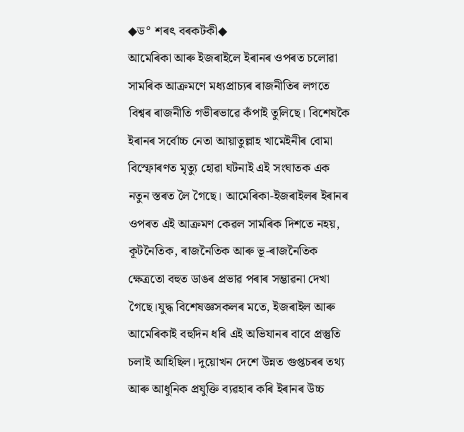◆ড° শৰৎ বৰকটকী◆
আমেৰিকা আৰু ইজৰাইলে ইৰানৰ ওপৰত চলোৱা সামৰিক আক্ৰমণে মধ্যপ্ৰাচ্যৰ ৰাজনীতিৰ লগতে বিশ্বৰ ৰাজনীতি গভীৰভাৱে কঁপাই তুলিছে। বিশেষকৈ ইৰানৰ সৰ্বোচ্চ নেতা আয়াতুল্লাহ খামেইনীৰ বোমা বিস্ফোৰণত মৃত্যু হোৱা ঘটনাই এই সংঘাতক এক নতুন স্তৰত লৈ গৈছে। আমেৰিকা-ইজৰাইলৰ ইৰানৰ ওপৰত এই আক্ৰমণ কেৱল সামৰিক দিশতে নহয়, কূটনৈতিক, ৰাজনৈতিক আৰু ভূ-ৰাজনৈতিক ক্ষেত্ৰতো বহুত ডাঙৰ প্ৰভাৱ পৰাৰ সম্ভাৱনা দেখা গৈছে।যুদ্ধ বিশেষজ্ঞসকলৰ মতে, ইজৰাইল আৰু আমেৰিকাই বহুদিন ধৰি এই অভিযানৰ বাবে প্ৰস্তুতি চলাই আহিছিল। দুয়োখন দেশে উন্নত গুপ্তচৰৰ তথ্য আৰু আধুনিক প্ৰযুক্তি ব্যৱহাৰ কৰি ইৰানৰ উচ্চ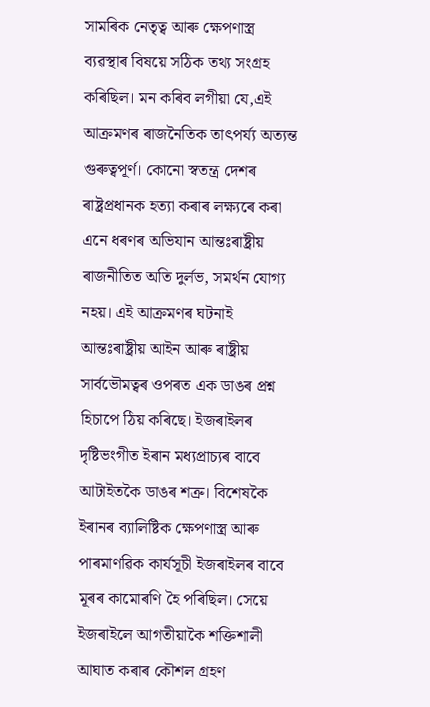সামৰিক নেতৃত্ব আৰু ক্ষেপণাস্ত্ৰ ব্যৱস্থাৰ বিষয়ে সঠিক তথ্য সংগ্ৰহ কৰিছিল। মন কৰিব লগীয়া যে,এই আক্ৰমণৰ ৰাজনৈতিক তাৎপৰ্য্য অত্যন্ত গুৰুত্বপূর্ণ। কোনো স্বতন্ত্ৰ দেশৰ ৰাষ্ট্ৰপ্ৰধানক হত্যা কৰাৰ লক্ষ্যৰে কৰা এনে ধৰণৰ অভিযান আন্তঃৰাষ্ট্ৰীয় ৰাজনীতিত অতি দুৰ্লভ, সমৰ্থন যোগ্য নহয়। এই আক্ৰমণৰ ঘটনাই আন্তঃৰাষ্ট্ৰীয় আইন আৰু ৰাষ্ট্ৰীয় সার্বভৌমত্বৰ ওপৰত এক ডাঙৰ প্ৰশ্ন হিচাপে ঠিয় কৰিছে। ইজৰাইলৰ দৃষ্টিভংগীত ইৰান মধ্যপ্ৰাচ্যৰ বাবে আটাইতকৈ ডাঙৰ শত্ৰু। বিশেষকৈ ইৰানৰ ব্যালিষ্টিক ক্ষেপণাস্ত্ৰ আৰু পাৰমাণৱিক কাৰ্যসূচী ইজৰাইলৰ বাবে মূৰৰ কামোৰণি হৈ পৰিছিল। সেয়ে ইজৰাইলে আগতীয়াকৈ শক্তিশালী আঘাত কৰাৰ কৌশল গ্ৰহণ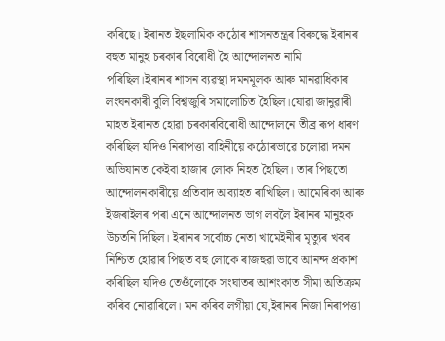কৰিছে। ইৰানত ইছলামিক কঠোৰ শাসনতন্ত্ৰৰ বিৰুদ্ধে ইৰানৰ বহুত মানুহ চৰকাৰ বিৰোধী হৈ আন্দোলনত নামি পৰিছিল।ইৰানৰ শাসন ব্যৱস্থা দমনমূলক আৰু মানৱাধিকাৰ লংঘনকাৰী বুলি বিশ্বজুৰি সমালোচিত হৈছিল।যোৱা জানুৱাৰী মাহত ইৰানত হোৱা চৰকাৰবিৰোধী আন্দোলনে তীব্ৰ ৰূপ ধাৰণ কৰিছিল যদিও নিৰাপত্তা বাহিনীয়ে কঠোৰভাৱে চলোৱা দমন অভিযানত কেইবা হাজাৰ লোক নিহত হৈছিল। তাৰ পিছতো আন্দোলনকাৰীয়ে প্রতিবাদ অব্যাহত ৰাখিছিল। আমেৰিকা আৰু ইজৰাইলৰ পৰা এনে আন্দোলনত ভাগ লবলৈ ইৰানৰ মানুহক উচতনি দিছিল। ইৰানৰ সৰ্বোচ্চ নেতা খামেইনীৰ মৃত্যুৰ খবৰ নিশ্চিত হোৱাৰ পিছত বহু লোকে ৰাজহুৱা ভাবে আনন্দ প্ৰকাশ কৰিছিল যদিও তেওঁলোকে সংঘাতৰ আশংকাত সীমা অতিক্ৰম কৰিব নোৱাৰিলে। মন কৰিব লগীয়া যে,ইৰানৰ নিজা নিৰাপত্তা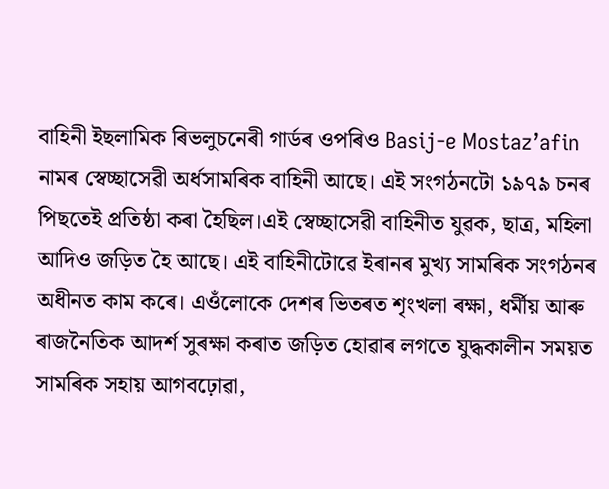বাহিনী ইছলামিক ৰিভলুচনেৰী গাৰ্ডৰ ওপৰিও Basij-e Mostaz’afin নামৰ স্বেচ্ছাসেৱী অৰ্ধসামৰিক বাহিনী আছে। এই সংগঠনটো ১৯৭৯ চনৰ পিছতেই প্ৰতিষ্ঠা কৰা হৈছিল।এই স্বেচ্ছাসেৱী বাহিনীত যুৱক, ছাত্ৰ, মহিলা আদিও জড়িত হৈ আছে। এই বাহিনীটোৱে ইৰানৰ মুখ্য সামৰিক সংগঠনৰ অধীনত কাম কৰে। এওঁলোকে দেশৰ ভিতৰত শৃংখলা ৰক্ষা, ধৰ্মীয় আৰু ৰাজনৈতিক আদৰ্শ সুৰক্ষা কৰাত জড়িত হোৱাৰ লগতে যুদ্ধকালীন সময়ত সামৰিক সহায় আগবঢ়োৱা,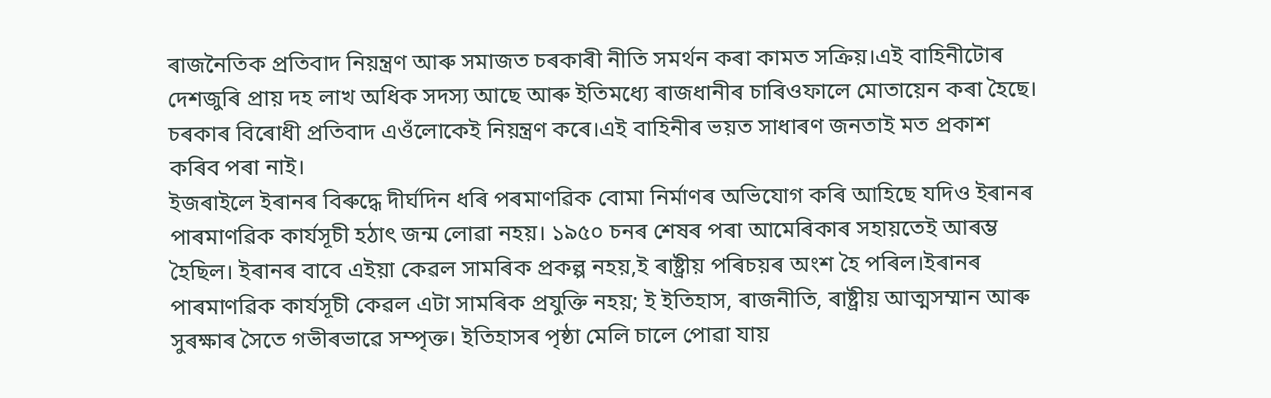ৰাজনৈতিক প্ৰতিবাদ নিয়ন্ত্ৰণ আৰু সমাজত চৰকাৰী নীতি সমৰ্থন কৰা কামত সক্ৰিয়।এই বাহিনীটোৰ দেশজুৰি প্ৰায় দহ লাখ অধিক সদস্য আছে আৰু ইতিমধ্যে ৰাজধানীৰ চাৰিওফালে মোতায়েন কৰা হৈছে। চৰকাৰ বিৰোধী প্ৰতিবাদ এওঁলোকেই নিয়ন্ত্ৰণ কৰে।এই বাহিনীৰ ভয়ত সাধাৰণ জনতাই মত প্ৰকাশ কৰিব পৰা নাই।
ইজৰাইলে ইৰানৰ বিৰুদ্ধে দীৰ্ঘদিন ধৰি পৰমাণৱিক বোমা নিৰ্মাণৰ অভিযোগ কৰি আহিছে যদিও ইৰানৰ পাৰমাণৱিক কাৰ্যসূচী হঠাৎ জন্ম লোৱা নহয়। ১৯৫০ চনৰ শেষৰ পৰা আমেৰিকাৰ সহায়তেই আৰম্ভ হৈছিল। ইৰানৰ বাবে এইয়া কেৱল সামৰিক প্ৰকল্প নহয়,ই ৰাষ্ট্ৰীয় পৰিচয়ৰ অংশ হৈ পৰিল।ইৰানৰ পাৰমাণৱিক কাৰ্যসূচী কেৱল এটা সামৰিক প্ৰযুক্তি নহয়; ই ইতিহাস, ৰাজনীতি, ৰাষ্ট্ৰীয় আত্মসম্মান আৰু সুৰক্ষাৰ সৈতে গভীৰভাৱে সম্পৃক্ত। ইতিহাসৰ পৃষ্ঠা মেলি চালে পোৱা যায়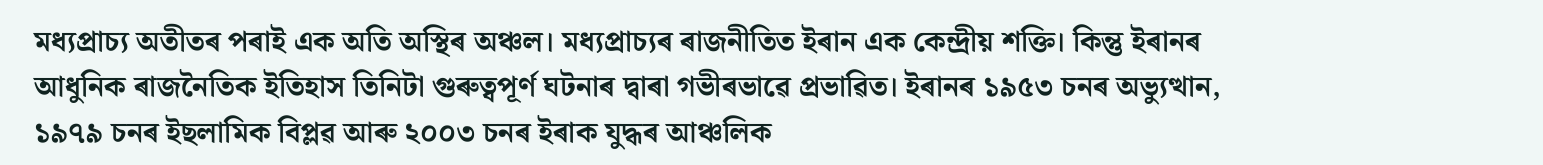মধ্যপ্ৰাচ্য অতীতৰ পৰাই এক অতি অস্থিৰ অঞ্চল। মধ্যপ্ৰাচ্যৰ ৰাজনীতিত ইৰান এক কেন্দ্ৰীয় শক্তি। কিন্তু ইৰানৰ আধুনিক ৰাজনৈতিক ইতিহাস তিনিটা গুৰুত্বপূৰ্ণ ঘটনাৰ দ্বাৰা গভীৰভাৱে প্ৰভাৱিত। ইৰানৰ ১৯৫৩ চনৰ অভ্যুত্থান, ১৯৭৯ চনৰ ইছলামিক বিপ্লৱ আৰু ২০০৩ চনৰ ইৰাক যুদ্ধৰ আঞ্চলিক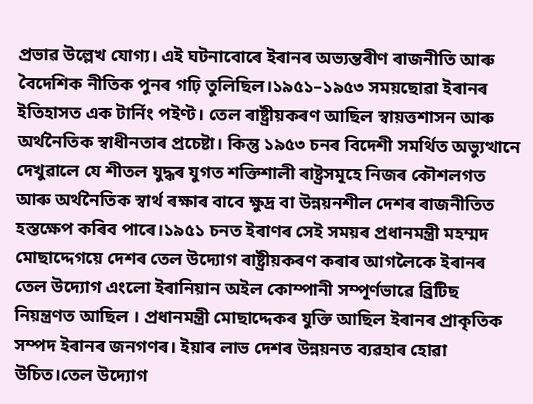প্ৰভাৱ উল্লেখ যোগ্য। এই ঘটনাবোৰে ইৰানৰ অভ্যন্তৰীণ ৰাজনীতি আৰু বৈদেশিক নীতিক পুনৰ গঢ়ি তুলিছিল।১৯৫১–১৯৫৩ সময়ছোৱা ইৰানৰ ইতিহাসত এক টাৰ্নিং পইণ্ট। তেল ৰাষ্ট্ৰীয়কৰণ আছিল স্বায়ত্তশাসন আৰু অৰ্থনৈতিক স্বাধীনতাৰ প্ৰচেষ্টা। কিন্তু ১৯৫৩ চনৰ বিদেশী সমৰ্থিত অভ্যুত্থানে দেখুৱালে যে শীতল যুদ্ধৰ যুগত শক্তিশালী ৰাষ্ট্ৰসমূহে নিজৰ কৌশলগত আৰু অৰ্থনৈতিক স্বাৰ্থ ৰক্ষাৰ বাবে ক্ষুদ্ৰ বা উন্নয়নশীল দেশৰ ৰাজনীতিত হস্তক্ষেপ কৰিব পাৰে।১৯৫১ চনত ইৰাণৰ সেই সময়ৰ প্ৰধানমন্ত্ৰী মহম্মদ মোছাদ্দেগয়ে দেশৰ তেল উদ্যোগ ৰাষ্ট্ৰীয়কৰণ কৰাৰ আগলৈকে ইৰানৰ তেল উদ্যোগ এংলো ইৰানিয়ান অইল কোম্পানী সম্পূৰ্ণভাৱে ব্ৰিটিছ নিয়ন্ত্ৰণত আছিল । প্ৰধানমন্ত্ৰী মোছাদ্দেকৰ যুক্তি আছিল ইৰানৰ প্ৰাকৃতিক সম্পদ ইৰানৰ জনগণৰ। ইয়াৰ লাভ দেশৰ উন্নয়নত ব্যৱহাৰ হোৱা উচিত।তেল উদ্যোগ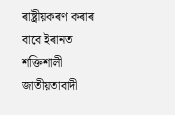ৰাষ্ট্ৰীয়কৰণ কৰাৰ বাবে ইৰানত শক্তিশালী জাতীয়তাবাদী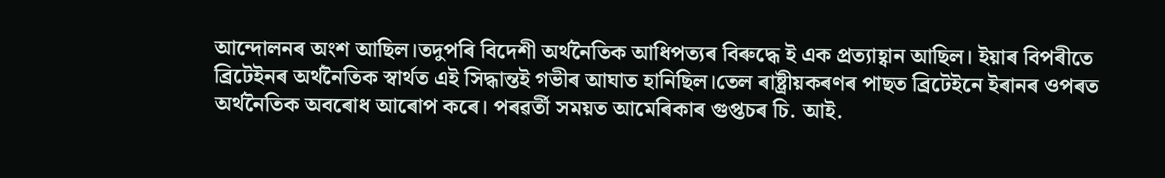আন্দোলনৰ অংশ আছিল।তদুপৰি বিদেশী অৰ্থনৈতিক আধিপত্যৰ বিৰুদ্ধে ই এক প্ৰত্যাহ্বান আছিল। ইয়াৰ বিপৰীতে ব্ৰিটেইনৰ অৰ্থনৈতিক স্বাৰ্থত এই সিদ্ধান্তই গভীৰ আঘাত হানিছিল।তেল ৰাষ্ট্ৰীয়কৰণৰ পাছত ব্ৰিটেইনে ইৰানৰ ওপৰত অৰ্থনৈতিক অবৰোধ আৰোপ কৰে। পৰৱৰ্তী সময়ত আমেৰিকাৰ গুপ্তচৰ চি. আই.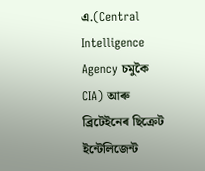এ.(Central Intelligence Agency চমুকৈ CIA) আৰু ব্ৰিটেইনেৰ ছিক্ৰেট ইন্টেলিজেন্ট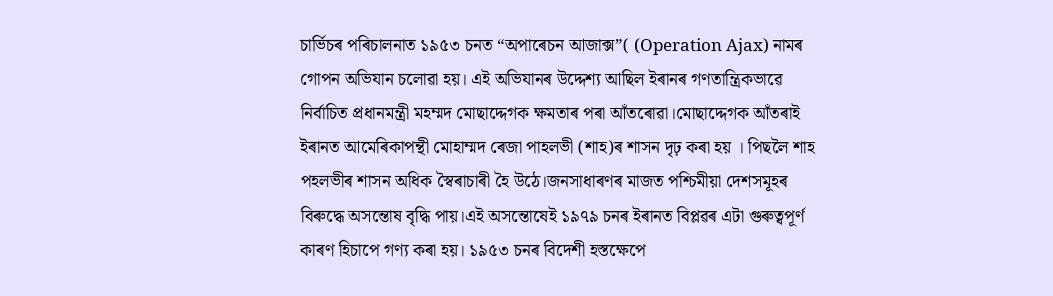চাৰ্ভিচৰ পৰিচালনাত ১৯৫৩ চনত “অপাৰেচন আজাক্স”( (Operation Ajax) নামৰ গোপন অভিযান চলোৱা হয়। এই অভিযানৰ উদ্দেশ্য আছিল ইৰানৰ গণতান্ত্ৰিকভাৱে নিৰ্বাচিত প্ৰধানমন্ত্ৰী মহম্মদ মোছাদ্দেগক ক্ষমতাৰ পৰা আঁতৰোৱা।মোছাদ্দেগক আঁতৰাই ইৰানত আমেৰিকাপন্থী মোহাম্মদ ৰেজা পাহলভী (শাহ)ৰ শাসন দৃঢ় কৰা হয় । পিছলৈ শাহ পহলভীৰ শাসন অধিক স্বৈৰাচাৰী হৈ উঠে।জনসাধাৰণৰ মাজত পশ্চিমীয়া দেশসমূহৰ বিৰুদ্ধে অসন্তোষ বৃদ্ধি পায়।এই অসন্তোষেই ১৯৭৯ চনৰ ইৰানত বিপ্লৱৰ এটা গুৰুত্বপূৰ্ণ কাৰণ হিচাপে গণ্য কৰা হয়। ১৯৫৩ চনৰ বিদেশী হস্তক্ষেপে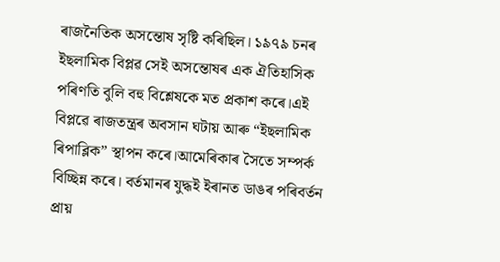ৰাজনৈতিক অসন্তোষ সৃষ্টি কৰিছিল। ১৯৭৯ চনৰ ইছলামিক বিপ্লৱ সেই অসন্তোষৰ এক ঐতিহাসিক পৰিণতি বুলি বহু বিশ্লেষকে মত প্ৰকাশ কৰে।এই বিপ্লৱে ৰাজতন্ত্ৰৰ অবসান ঘটায় আৰু “ইছলামিক ৰিপাব্লিক” স্থাপন কৰে।আমেৰিকাৰ সৈতে সম্পৰ্ক বিচ্ছিন্ন কৰে। বৰ্তমানৰ যুদ্ধই ইৰানত ডাঙৰ পৰিবর্তন প্ৰায়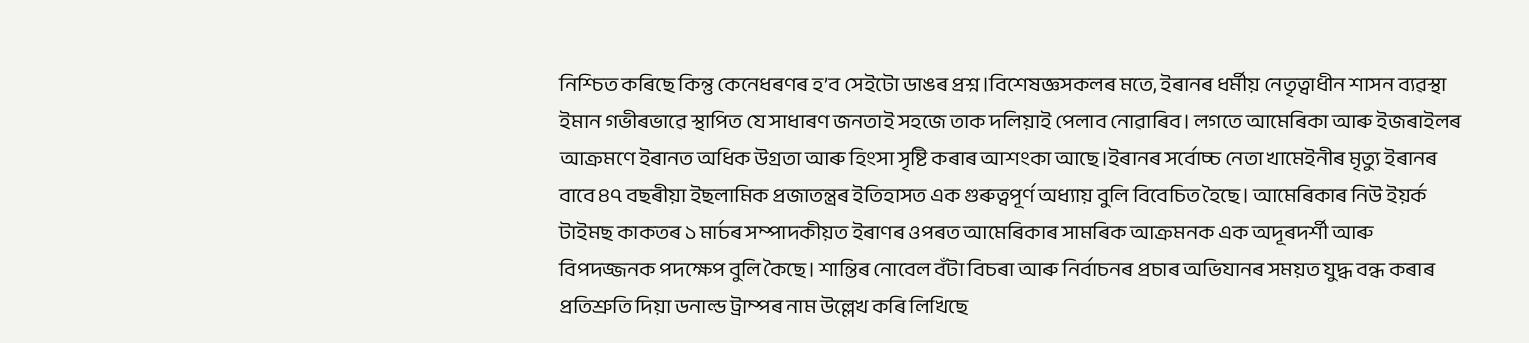নিশ্চিত কৰিছে কিন্তু কেনেধৰণৰ হ’ব সেইটো ডাঙৰ প্ৰশ্ন।বিশেষজ্ঞসকলৰ মতে, ইৰানৰ ধৰ্মীয় নেতৃত্বাধীন শাসন ব্যৱস্থা ইমান গভীৰভাৱে স্থাপিত যে সাধাৰণ জনতাই সহজে তাক দলিয়াই পেলাব নোৱাৰিব। লগতে আমেৰিকা আৰু ইজৰাইলৰ আক্ৰমণে ইৰানত অধিক উগ্ৰতা আৰু হিংসা সৃষ্টি কৰাৰ আশংকা আছে।ইৰানৰ সৰ্বোচ্চ নেতা খামেইনীৰ মৃত্যু ইৰানৰ বাবে ৪৭ বছৰীয়া ইছলামিক প্ৰজাতন্ত্ৰৰ ইতিহাসত এক গুৰুত্বপূর্ণ অধ্যায় বুলি বিবেচিত হৈছে। আমেৰিকাৰ নিউ ইয়ৰ্ক টাইমছ কাকতৰ ১ মাৰ্চৰ সম্পাদকীয়ত ইৰাণৰ ওপৰত আমেৰিকাৰ সামৰিক আক্ৰমনক এক অদূৰদৰ্শী আৰু বিপদজ্জনক পদক্ষেপ বুলি কৈছে। শান্তিৰ নোবেল বঁটা বিচৰা আৰু নিৰ্বাচনৰ প্ৰচাৰ অভিযানৰ সময়ত যুদ্ধ বন্ধ কৰাৰ প্ৰতিশ্ৰুতি দিয়া ডনাল্ড ট্ৰাম্পৰ নাম উল্লেখ কৰি লিখিছে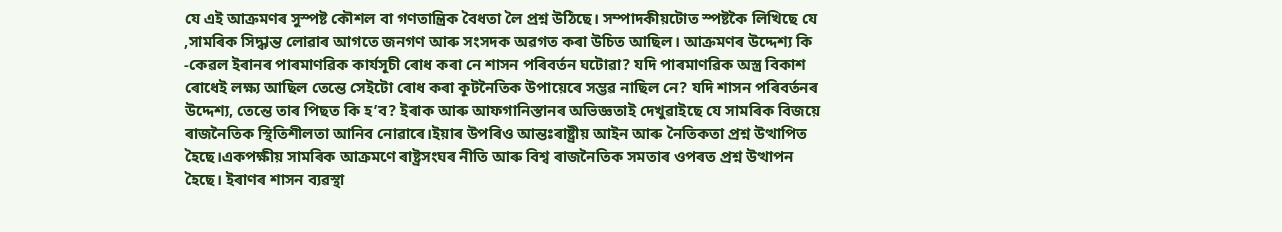যে এই আক্ৰমণৰ সুস্পষ্ট কৌশল বা গণতান্ত্ৰিক বৈধতা লৈ প্ৰশ্ন উঠিছে। সম্পাদকীয়টোত স্পষ্টকৈ লিখিছে যে ,সামৰিক সিদ্ধান্ত লোৱাৰ আগতে জনগণ আৰু সংসদক অৱগত কৰা উচিত আছিল। আক্ৰমণৰ উদ্দেশ্য কি -কেৱল ইৰানৰ পাৰমাণৱিক কাৰ্যসূচী ৰোধ কৰা নে শাসন পৰিবর্তন ঘটোৱা? যদি পাৰমাণৱিক অস্ত্ৰ বিকাশ ৰোধেই লক্ষ্য আছিল তেন্তে সেইটো ৰোধ কৰা কূটনৈতিক উপায়েৰে সম্ভৱ নাছিল নে? যদি শাসন পৰিবর্তনৰ উদ্দেশ্য, তেন্তে তাৰ পিছত কি হ’ব? ইৰাক আৰু আফগানিস্তানৰ অভিজ্ঞতাই দেখুৱাইছে যে সামৰিক বিজয়ে ৰাজনৈতিক স্থিতিশীলতা আনিব নোৱাৰে।ইয়াৰ উপৰিও আন্তঃৰাষ্ট্ৰীয় আইন আৰু নৈতিকতা প্ৰশ্ন উত্থাপিত হৈছে।একপক্ষীয় সামৰিক আক্ৰমণে ৰাষ্ট্ৰসংঘৰ নীতি আৰু বিশ্ব ৰাজনৈতিক সমতাৰ ওপৰত প্ৰশ্ন উত্থাপন হৈছে। ইৰাণৰ শাসন ব্যৱস্থা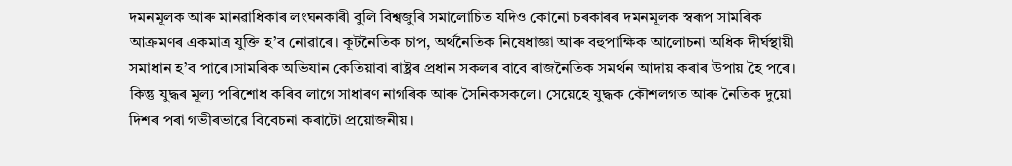দমনমূলক আৰু মানৱাধিকাৰ লংঘনকাৰী বুলি বিশ্বজুৰি সমালোচিত যদিও কোনো চৰকাৰৰ দমনমূলক স্বৰূপ সামৰিক আক্ৰমণৰ একমাত্ৰ যুক্তি হ’ব নোৱাৰে। কূটনৈতিক চাপ, অৰ্থনৈতিক নিষেধাজ্ঞা আৰু বহুপাক্ষিক আলোচনা অধিক দীৰ্ঘস্থায়ী সমাধান হ’ব পাৰে।সামৰিক অভিযান কেতিয়াবা ৰাষ্ট্ৰৰ প্ৰধান সকলৰ বাবে ৰাজনৈতিক সমৰ্থন আদায় কৰাৰ উপায় হৈ পৰে। কিন্তু যুদ্ধৰ মূল্য পৰিশোধ কৰিব লাগে সাধাৰণ নাগৰিক আৰু সৈনিকসকলে। সেয়েহে যুদ্ধক কৌশলগত আৰু নৈতিক দুয়ো দিশৰ পৰা গভীৰভাৱে বিবেচনা কৰাটো প্ৰয়োজনীয়।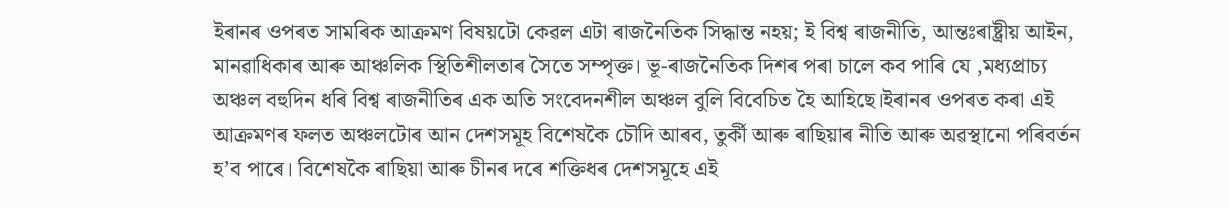ইৰানৰ ওপৰত সামৰিক আক্ৰমণ বিষয়টো কেৱল এটা ৰাজনৈতিক সিদ্ধান্ত নহয়; ই বিশ্ব ৰাজনীতি, আন্তঃৰাষ্ট্ৰীয় আইন, মানৱাধিকাৰ আৰু আঞ্চলিক স্থিতিশীলতাৰ সৈতে সম্পৃক্ত। ভূ-ৰাজনৈতিক দিশৰ পৰা চালে কব পাৰি যে ,মধ্যপ্ৰাচ্য অঞ্চল বহুদিন ধৰি বিশ্ব ৰাজনীতিৰ এক অতি সংবেদনশীল অঞ্চল বুলি বিবেচিত হৈ আহিছে।ইৰানৰ ওপৰত কৰা এই আক্ৰমণৰ ফলত অঞ্চলটোৰ আন দেশসমূহ বিশেষকৈ চৌদি আৰব, তুৰ্কী আৰু ৰাছিয়াৰ নীতি আৰু অৱস্থানো পৰিবৰ্তন হ’ব পাৰে। বিশেষকৈ ৰাছিয়া আৰু চীনৰ দৰে শক্তিধৰ দেশসমূহে এই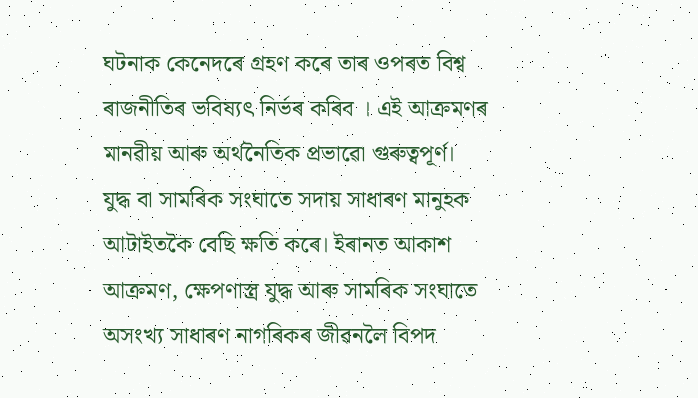ঘটনাক কেনেদৰে গ্ৰহণ কৰে তাৰ ওপৰত বিশ্ব ৰাজনীতিৰ ভবিষ্যৎ নিৰ্ভৰ কৰিব । এই আক্ৰমণৰ মানৱীয় আৰু অৰ্থনৈতিক প্ৰভাৱো গুৰুত্বপূর্ণ। যুদ্ধ বা সামৰিক সংঘাতে সদায় সাধাৰণ মানুহক আটাইতকৈ বেছি ক্ষতি কৰে। ইৰানত আকাশ আক্ৰমণ, ক্ষেপণাস্ত্ৰ যুদ্ধ আৰু সামৰিক সংঘাতে অসংখ্য সাধাৰণ নাগৰিকৰ জীৱনলৈ বিপদ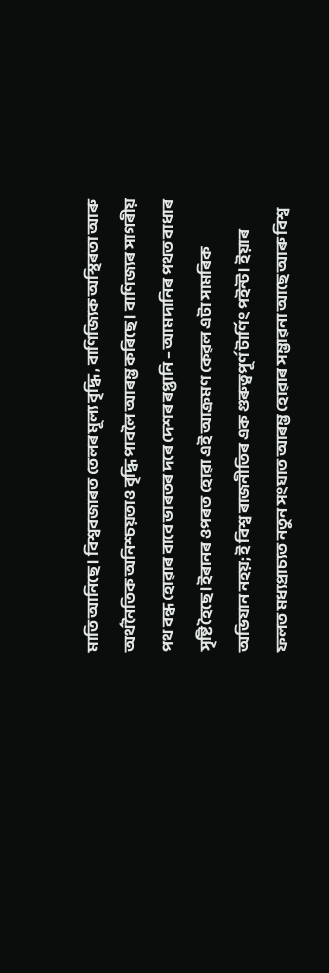মাতি আনিছে। বিশ্ববজাৰত তেলৰ মূল্য বৃদ্ধি , বাণিজ্যিক অস্থিৰতা আৰু অৰ্থনৈতিক অনিশ্চয়তাও বৃদ্ধি পাবলৈ আৰম্ভ কৰিছে। বাণিজ্যৰ সাগৰীয় পথ বন্ধ হোৱাৰ বাবে ভাৰতৰ দৰে দেশৰ ৰপ্তানি – আমদানিৰ পথত বাধাৰ সৃষ্টি হৈছে।ইৰানৰ ওপৰত হোৱা এই আক্ৰমণ কেৱল এটা সামৰিক অভিযান নহয়; ই বিশ্ব ৰাজনীতিৰ এক গুৰুত্বপূর্ণ টাৰ্ণিং পইন্ট। ইয়াৰ ফলত মধ্যপ্ৰাচ্যত নতুন সংঘাত আৰম্ভ হোৱাৰ সম্ভাৱনা আছে আৰু বিশ্ব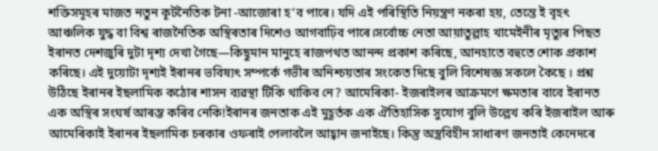শক্তিসমূহৰ মাজত নতুন কূটনৈতিক টনা -আজোৰা হ’ব পাৰে। যদি এই পৰিস্থিতি নিয়ন্ত্ৰণ নকৰা হয়, তেন্তে ই বৃহৎ আঞ্চলিক যুদ্ধ বা বিশ্ব ৰাজনৈতিক অস্থিৰতাৰ দিশেও আগবাঢ়িব পাৰে।সৰ্বোচ্চ নেতা আয়াতুল্লাহ খামেইনীৰ মৃত্যুৰ পিছত ইৰানত দেশজুৰি দুটা দৃশ্য দেখা গৈছে—কিছুমান মানুহে ৰাজপথত আনন্দ প্ৰকাশ কৰিছে, আনহাতে বহুতে শোক প্ৰকাশ কৰিছে। এই দুয়োটা দৃশ্যই ইৰানৰ ভবিষ্যৎ সম্পৰ্কে গভীৰ অনিশ্চয়তাৰ সংকেত দিছে বুলি বিশেষজ্ঞ সকলে কৈছে । প্ৰশ্ন উঠিছে ইৰানৰ ইছলামিক কঠোৰ শাসন ব্যৱস্থা টিকি থাকিব নে? আমেৰিকা- ইজৰাইলৰ আক্ৰমণে ক্ষমতাৰ বাবে ইৰানত এক অস্থিৰ সংঘৰ্ষ আৰম্ভ কৰিব নেকি!ইৰানৰ জনতাক এই মুহূৰ্তক এক ঐতিহাসিক সুযোগ বুলি উল্লেখ কৰি ইজৰাইল আৰু আমেৰিকাই ইৰানৰ ইছলামিক চৰকাৰ ওফৰাই পেলাবলৈ আহ্বান জনাইছে। কিন্তু অস্ত্ৰবিহীন সাধাৰণ জনতাই কেনেদৰে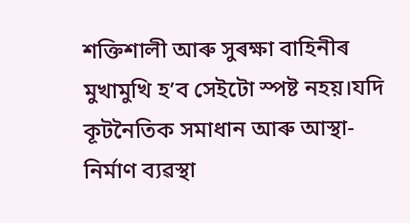শক্তিশালী আৰু সুৰক্ষা বাহিনীৰ মুখামুখি হ’ব সেইটো স্পষ্ট নহয়।যদি কূটনৈতিক সমাধান আৰু আস্থা-নির্মাণ ব্যৱস্থা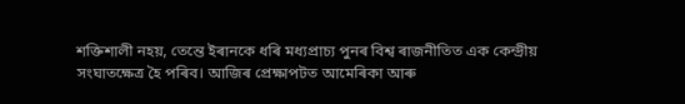শক্তিশালী নহয়, তেন্তে ইৰানকে ধৰি মধ্যপ্ৰাচ্য পুনৰ বিশ্ব ৰাজনীতিত এক কেন্দ্ৰীয় সংঘাতক্ষেত্ৰ হৈ পৰিব। আজিৰ প্ৰেক্ষাপটত আমেৰিকা আৰু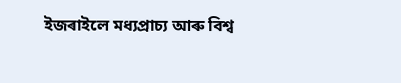ইজৰাইলে মধ্যপ্ৰাচ্য আৰু বিশ্ব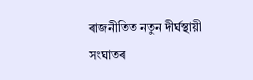ৰাজনীতিত নতুন দীৰ্ঘস্থায়ী সংঘাতৰ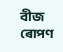বীজ ৰোপণ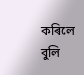কৰিলে বুলি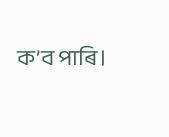ক’ব পাৰি।